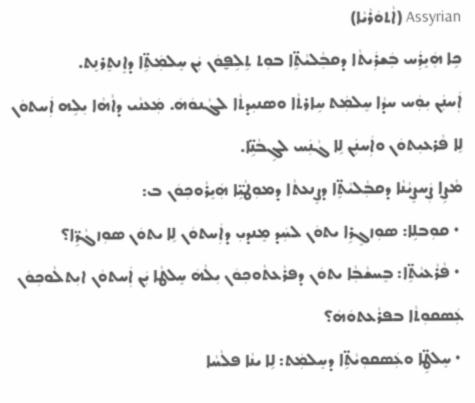Assyrian (ܐܵܬܘܿܪܵܝܵܐ)
ܟܹܐ ܗܲܝܸܪܲܚ ܒܲܫܪܲܝܬܵܐ ܕܩܒܼܵܠܝܵܬܹ̈ܐ ܒܘܼܬ ܬܹܠܹܦ̮ܘܿܢ ܝܲܢ ܚܸܠܡܲܬܹ̈ܐ ܕܐܸܢܬܸܪܢܸܬ.
ܐܲܚܢܲܢ ܝܼܘܲܚ ܚܕܵܐ ܚܸܠܡܲܬ ܚܹܐܪܬܵܐ ܘܣܢܝܼܕܬܵܐ ܠܓܵܢܘܿܗܿ. ܡܲܥܢܵܝ ܕܐܵܗܵܐ ܝܼܠܹܗ ܐܲܚܬܘܿܢ ܠܹܐ ܦܵܪܥܝܼܬܘܿܢ ܘܐܲܚܢܲܢ ܠܹܐ ܓܵܢܲܚ ܠܓܹܒܵܢܹ̈ܐ.
ܡܵܨܹܐ ܨܲܚܨܸܝܵܢܵܐ ܕܩܒܼܵܠܝܵܬܹ̈ܐ ܕܨܸܢܥܬܵܐ ܕܡܘܼܛܵܝܹ̈ܐ ܗܲܝܸܪܵܘܟܼܘܿܢ ܒ:
 • ܩܘܼܒܠܹܐ: ܣܘܼܙܓܸܪܹܐ ܝܬܘܿܢ ܠܚܲܕ ܡܸܢܕܝܼ ܕܐܲܚܬܘܿܢ ܠܹܐ ܝܬܘܿܢ ܣܘܼܙܓܵܪܹ̈ܐ؟
 • ܦܵܪܵܥܝܵܬܹ̈ܐ: ܒܸܚܫܵܒܼܵܐ ܝܬܘܿܢ ܕܦܪܵܥܬܵܘܟܼܘܿܢ ܝܼܠܵܗܿ ܚܸܠܛܵܐ ܝܲܢ ܐܲܚܬܘܿܢ ܐܝܼܬܠܵܘܟܼܘܿܢ ܥܲܣܩܘܼܬܵܐ ܒܦܪܵܥܬܘܿܗܿ؟
 • ܚܸܠܛܹ̈ܐ ܘܥܲܣܩܘܼܝܵܬܹ̈ܐ ܕܚܸܠܡܲܬ: ܠܹܐ ܝܢܵܐ ܦܠܵܚܵܐ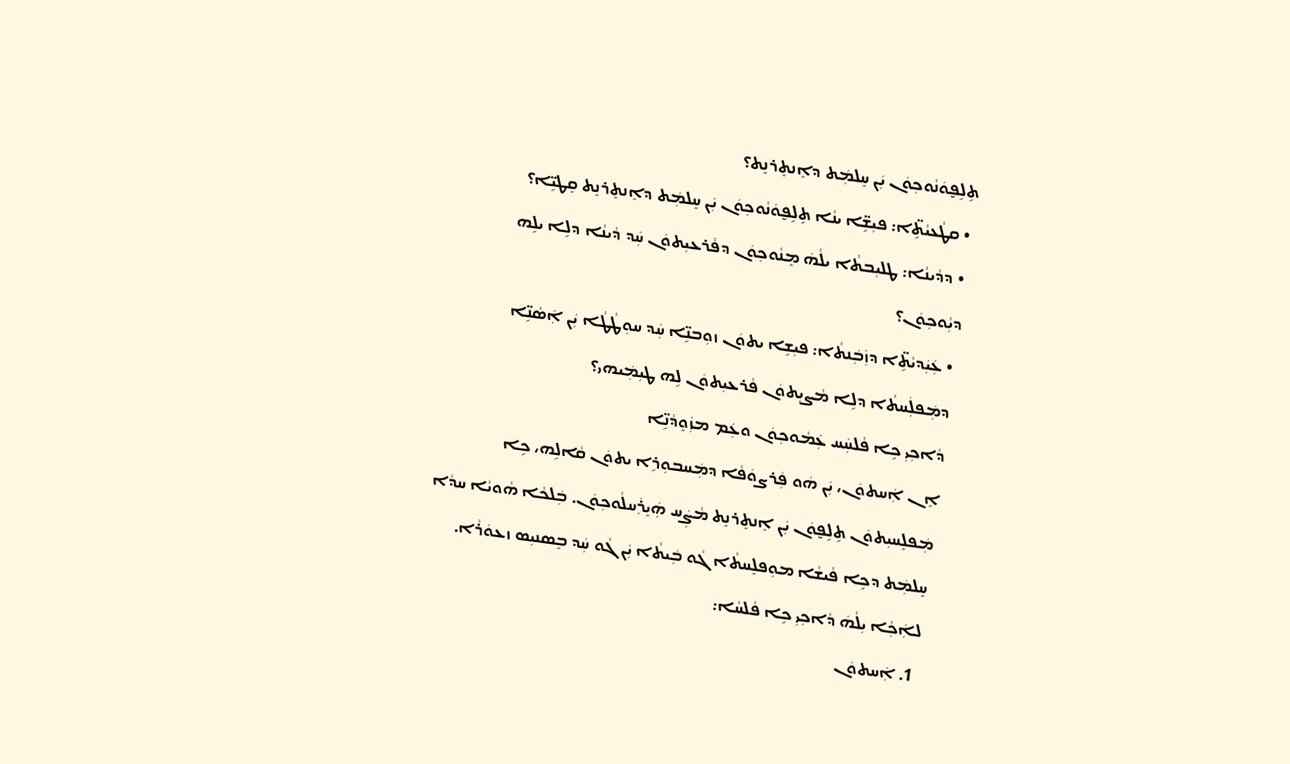ܬܹܠܹܦ̮ܘܿܢܵܘܟܼܘܿܢ ܝܲܢ ܚܸܠܡܲܬ ܕܐܸܢܬܸܪܢܸܬ؟
 • ܩܛܵܥܝܵܬܹ̈ܐ: ܦܝܼܫܹ̈ܐ ܝܢܵܐ ܬܹܠܹܦ̮ܘܿܢܵܘܟܼܘܿܢ ܝܲܢ ܚܸܠܡܲܬ ܕܐܸܢܬܸܪܢܸܬ ܩܸܛܝܹ̈ܐ؟
 • ܕܕܵܝܢܵܐ: ܛܠܝܼܒܬܵܐ ܝܠܵܗܿ ܡܸܢܵܘܟܼܘܿܢ ܕܦܵܪܥܝܼܬܘܿܢ ܚܲܕ ܕܵܝܢܵܐ ܕܠܹܐ ܝܠܹܗ ܕܝܼܵܘܟܼܘܿܢ؟
 • ܥܲܝܲܕܝܵܬܹ̈ܐ ܕܙܲܒܲܢܬܵܐ: ܦܝܼܫܹܐ ܝܬܘܿܢ ܙܘܼܒܢܹ̈ܐ ܚܲܕ ܚܘܼܛܵܛܵܐ ܝܲܢ ܐܲܣܵܢܹ̈ܐ ܕܡܲܦܠܲܚܬܵܐ ܕܠܹܐ ܡܵܨܝܼܬܘܿܢ ܦܵܪܥܝܼܬܘܿܢ ܠܹܗ ܛܝܼܡܲܝܗܝ؟
ܕܵܐܟܼܝܼ ܟܹܐ ܦܵܠܚܲܚ ܥܲܡܵܘܟܼܘܿܢ ܘܥܲܡ ܡܙܲܘܸܕܵܢܹ̈ܐ
ܐܸܢ ܐܲܚܬܘܿܢ، ܝܲܢ ܗܿܘ ܦܲܪܨܘܿܦܵܐ ܕܡܲܚܒܘܼܪܹܐ ܝܬܘܿܢ ܩܵܐܠܹܗ، ܟܹܐ ܡܲܦܠܸܚܝܼܬܘܿܢ ܬܹܠܹܦ̮ܘܿܢ ܝܲܢ ܐܸܢܬܸܪܢܸܬ ܡܵܨܲܚ ܗܲܝܸܪܲܚܠܵܘܟܼܘܿܢ. ܒܲܠܟܵܐ ܗܵܘܝܵܐ ܚܕܵܐ ܚܸܠܡܲܬ ܕܟܹܐ ܦܵܝܫܵܐ ܡܘܼܦܠܸܚܬܵܐ ܓܵܘ ܒܲܝܬܵܐ ܝܲܢ ܓܵܘ ܚܲܕ ܒܸܣܢܝܼܣ ܙܥܘܿܪܵܐ. ܠܐܲܟܼܵܐ ܝܼܠܵܗܿ ܕܵܐܟܼܝܼ ܟܹܐ ܦܵܠܚܵܐ:
 1. ܐܲܚܬܘܿܢ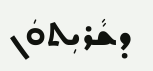ܕܫܵܪܝܼܬܘܿܢ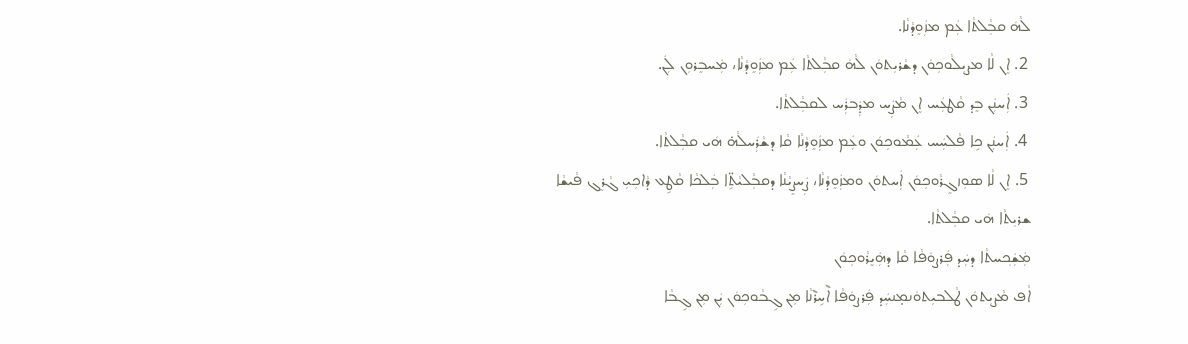ܠܵܗܿ ܩܒܼܵܠܬܵܐ ܥܲܡ ܡܙܲܘܸܕܵܢܵܐ.
 2. ܐܸܢ ܠܵܐ ܡܨܝܼܠܵܘܟܼܘܿܢ ܕܫܵܪܝܼܬܘܿܢ ܠܵܗܿ ܩܒܼܵܠܬܵܐ ܥܲܡ ܡܙܲܘܸܕܵܢܵܐ، ܡܲܚܒܸܪܘܼܢ ܠܲܢ.
 3. ܐܲܚܢܲܢ ܒܸܕ ܩܵܛܥܲܚ ܐܸܢ ܡܵܨܲܚ ܡܕܲܒܪܲܚ ܠܩܒܼܵܠܬܵܐ.
 4. ܐܲܚܢܲܢ ܟܹܐ ܦܵܠܚܲܚ ܥܲܡܵܘܟܼܘܿܢ ܘܥܲܡ ܡܙܲܘܸܕܵܢܵܐ ܩܵܐ ܕܫܵܪܲܚܠܵܗ̇ ܗܿܝ ܩܒܼܵܠܬܵܐ.
 5. ܐܸܢ ܠܵܐ ܣܘܼܙܓܸܪܵܘܟܼܘܿܢ ܐܲܚܬܘܿܢ ܘܡܙܲܘܸܕܵܢܵܐ، ܨܲܚܨܸܝܵܢܵܐ ܕܩܒܼܵܠܝܵܬܹ̈ܐ ܒܲܠܟܵܐ ܩܵܛܹܥ ܕܵܐܟܼܝܼ ܓܵܪܸܓ ܦܵܝܫܵܐ ܫܪܝܼܬܵܐ ܗܿܝ ܩܒܼܵܠܬܵܐ.
ܡܲܫܲܟ݂ܚܬܵܐ ܕܚܲܕ ܦܲܪܨܘܿܦܵܐ ܩܵܐ ܕܗܲܝܸܪܵܘܟܼܘܿܢ
ܐܵܦ ܡܵܨܝܼܬܘܿܢ ܛܵܠܒܝܼܬܘܿܢܡ̣ܢܚܲܕ ܦܲܪܨܘܿܦܵܐ ܐ݉ܚܹܪ݉ܢܵܐ ܡܼܢ ܓܹܒܵܘܟܼܘܿܢ ܝܲܢ ܡܼܢ ܓܹܒܵܐ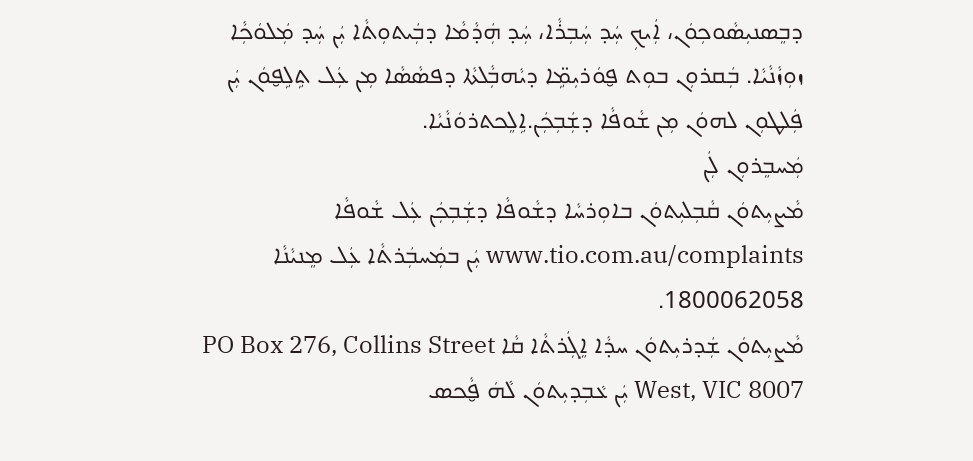ܕܒܸܣܢܝܼܣܵܘܟܼܘܿܢ، ܐܲܝܟܼ ܚܲܕ ܚܲܒܼܪܵܐ، ܚܲܕ ܗܲܕܵܡܵܐ ܕܒܲܝܬܘܼܬܵܐ ܝܲܢ ܚܲܕ ܡܲܠܘܿܟܼܵܐ ܙܘܼܙܵܢܵܝܵܐ. ܒܲܩܪܘܼܢ ܒܘܼܬ ܦ̮ܘܿܪܝܼܡܹ̈ܐ ܕܝܵܗܒܼܵܠܬܵܐ ܕܦܣܵܣܵܐ ܡܼܢ ܥܲܠ ܬܹܠܹܦ̮ܘܿܢ ܝܲܢ ܦܲܠܛܘܼܢ ܠܗܘܿܢ ܡܼܢ ܫܵܘܦܵܐ ܕܫܲܒܼܟܲܢ.ܐܹܠܸܟܬܪܘܿܢܵܝܵܐ.
ܡܲܚܒܸܪܘܼܢ ܠܲܢ
ܡܵܨܝܼܬܘܿܢ ܩܵܒܼܠܝܼܬܘܿܢ ܒܐܘܼܪܚܵܐ ܕܫܵܘܦܵܐ ܕܫܲܒܼܟܲܢ ܥܲܠ ܫܵܘܦܵܐ www.tio.com.au/complaints ܝܲܢ ܒܡܲܚܒܲܪܬܵܐ ܥܲܠ ܡܸܢܝܵܢܵܐ 1800062058.
ܡܵܨܝܼܬܘܿܢ ܫܲܕܪܝܼܬܘܿܢ ܚܕܵܐ ܐܸܓܲܪܬܵܐ ܩܵܐ PO Box 276, Collins Street West, VIC 8007 ܝܲܢ ܥܵܒܼܕܝܼܬܘܿܢ ܠܵܗܿ ܦ̮ܵܟܣ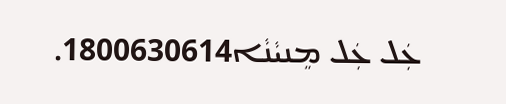ܥܲܠ ܥܲܠ ܡܸܢܝܵܢܵܐ1800630614.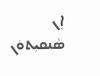ܐܸܢ ܣܵܢܩܝܼܬܘܿܢ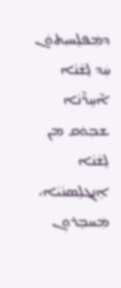ܕܡܲܦܠܸܚܝܼܬܘܿܢ ܚܲܕ ܠܸܫܵܢܵܐ ܐ݉ܚܹܪ݉ܢܵܐ ܫܒܼܘܿܩ ܡܼܢ ܠܸܫܵܢܵܐ ܐܸܢܓܠܸܣܢܵܝܵܐ، ܡܲܚܒܸܪܘܼܢ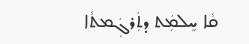ܩܵܐ ܚܸܠܡܲܬ ܕܬܲܪܓܲܡܬܵܐ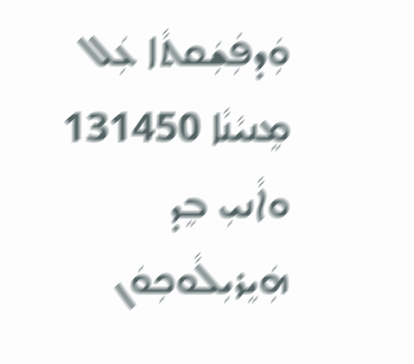ܘܲܕܦܲܫܲܩܬܵܐ ܥܲܠ ܡܸܢܝܵܢܵܐ 131450 ܘܐܵܢܝܼ ܒܸܕ ܗܲܝܸܪܝܼܠܵܘܟܼܘܿܢ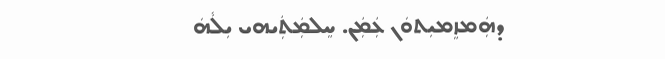ܕܗܲܡܙܸܡܝܼܬܘܿܢ ܥܲܡܲܢ. ܚܸܠܡܲܬܲܝܗܝ ܝܼܠܵܗܿ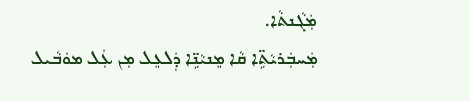ܡܲܓܵܢܬܵܐ.
ܡܲܚܒܲܪܝܵܬܹ̈ܐ ܩܵܐ ܡܸܢܝܵܢܹ̈ܐ ܕܲܠܥܸܠ ܡܼܢ ܥܲܠ ܡܘܿܒܵܝܠ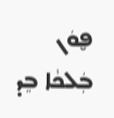ܦ̮ܘܿܢ ܒܲܠܟܵܐ ܒܸܕ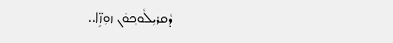ܕܵܩܪܝܼܠܵܘܟ݂ܘܿܢ ܙܘܼܙܹ̈ܐ..